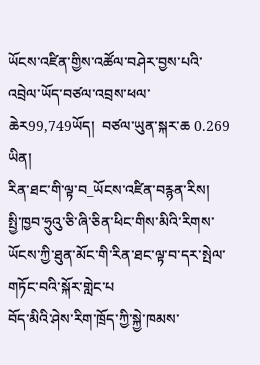ཡོངས་འཛིན་གྱིས་འཚོལ་བཤེར་བྱས་པའི་འབྲེལ་ཡོད་བཙལ་འབྲས་ཕལ་ཆེར99,749ཡོད།  བཙལ་ཡུན་སྐར་ཆ 0.269 ཡིན།
རིན་ཐང་གི་ལྟ་བ_ཡོངས་འཛིན་བརྙན་རིས།
སྤྱི་ཁྱབ་ཧྲུའུ་ཅི་ཞི་ཅིན་ཕིང་གིས་མིའི་རིགས་ཡོངས་ཀྱི་ཐུན་མོང་གི་རིན་ཐང་ལྟ་བ་དར་སྤེལ་གཏོང་བའི་སྐོར་གླེང་པ
བོད་མིའི་ཤེས་རིག་ཁྲོད་ཀྱི་སྐྱེ་ཁམས་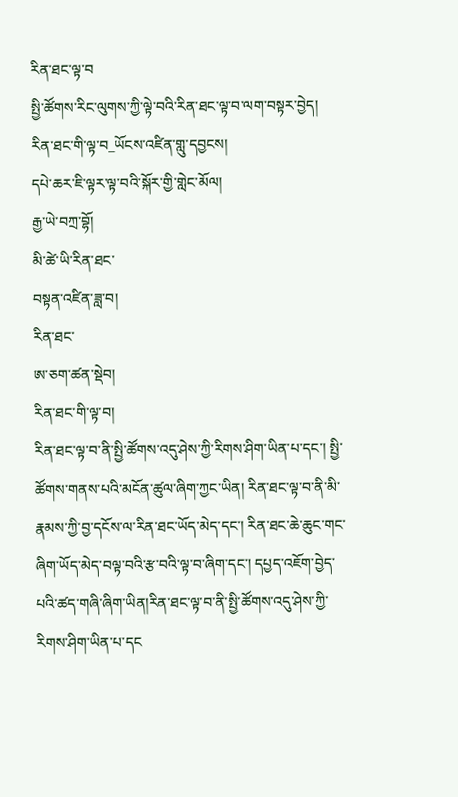རིན་ཐང་ལྟ་བ
སྤྱི་ཚོགས་རིང་ལུགས་ཀྱི་ལྟེ་བའི་རིན་ཐང་ལྟ་བ་ལག་བསྟར་བྱེད།
རིན་ཐང་གི་ལྟ་བ_ཡོངས་འཛིན་གླུ་དབྱངས།
དཔེ་ཆར་ཇི་ལྟར་ལྟ་བའི་སྐོར་གྱི་གླེང་མོལ།
རྒྱ་ཡེ་བཀྲ་བྷོ།
མི་ཚེ་ཡི་རིན་ཐང་
བསྟན་འཛིན་ཟླ་བ།
རིན་ཐང་
ཨ་ཅག་ཚན་སྡེབ།
རིན་ཐང་གི་ལྟ་བ།
རིན་ཐང་ལྟ་བ་ནི་སྤྱི་ཚོགས་འདུ་ཤེས་ཀྱི་རིགས་ཤིག་ཡིན་པ་དང་། སྤྱི་ཚོགས་གནས་པའི་མངོན་ཚུལ་ཞིག་ཀྱང་ཡིན། རིན་ཐང་ལྟ་བ་ནི་མི་རྣམས་ཀྱི་བྱ་དངོས་ལ་རིན་ཐང་ཡོད་མེད་དང་། རིན་ཐང་ཆེ་ཆུང་གང་ཞིག་ཡོད་མེད་བལྟ་བའི་རྩ་བའི་ལྟ་བ་ཞིག་དང་། དཔྱད་འཇོག་བྱེད་པའི་ཚད་གཞི་ཞིག་ཡིན།རིན་ཐང་ལྟ་བ་ནི་སྤྱི་ཚོགས་འདུ་ཤེས་ཀྱི་རིགས་ཤིག་ཡིན་པ་དང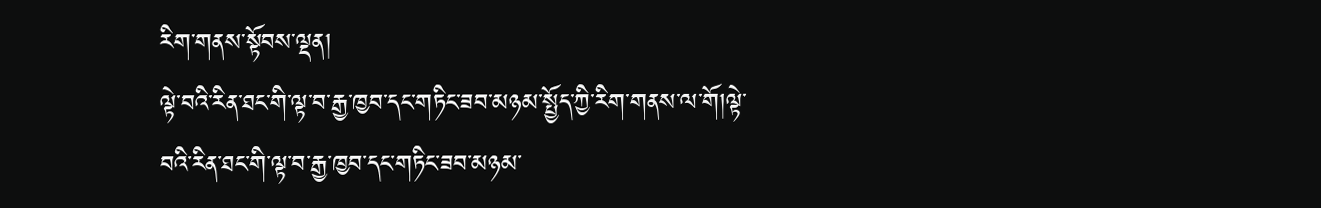རིག་གནས་སྟོབས་ལྡན།
ལྟེ་བའི་རིན་ཐང་གི་ལྟ་བ་རྒྱ་ཁྱབ་དང་གཏིང་ཟབ་མཉམ་སྤྱོད་ཀྱི་རིག་གནས་ལ་གོ།ལྟེ་བའི་རིན་ཐང་གི་ལྟ་བ་རྒྱ་ཁྱབ་དང་གཏིང་ཟབ་མཉམ་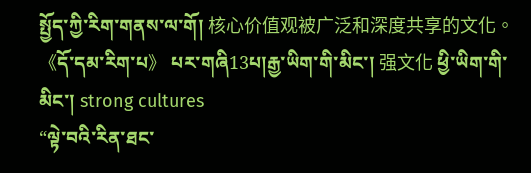སྤྱོད་ཀྱི་རིག་གནས་ལ་གོ། 核心价值观被广泛和深度共享的文化。 《དོ་དམ་རིག་པ》 པར་གཞི13པ།རྒྱ་ཡིག་གི་མིང་། 强文化 ཕྱི་ཡིག་གི་མིང་། strong cultures
“ལྟེ་བའི་རིན་ཐང་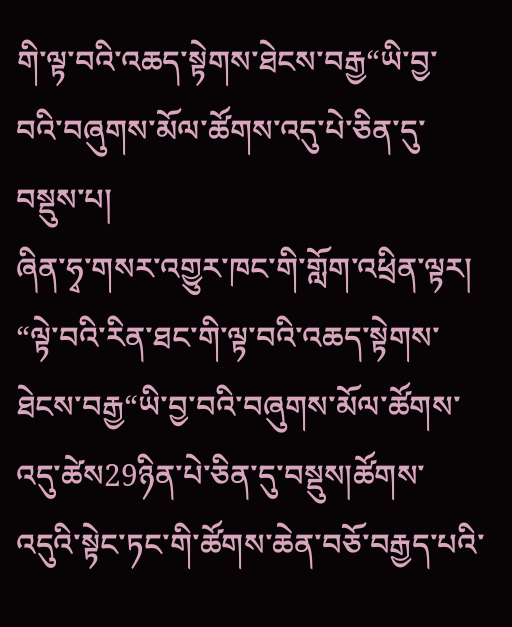གི་ལྟ་བའི་འཆད་སྟེགས་ཐེངས་བརྒྱ“ཡི་བྱ་བའི་བཞུགས་མོལ་ཚོགས་འདུ་པེ་ཅིན་དུ་བསྡུས་པ།
ཞིན་ཧྭ་གསར་འགྱུར་ཁང་གི་གློག་འཕྲིན་ལྟར། “ལྟེ་བའི་རིན་ཐང་གི་ལྟ་བའི་འཆད་སྟེགས་ཐེངས་བརྒྱ“ཡི་བྱ་བའི་བཞུགས་མོལ་ཚོགས་འདུ་ཚེས29ཉིན་པེ་ཅིན་དུ་བསྡུས།ཚོགས་འདུའི་སྟེང་ཏང་གི་ཚོགས་ཆེན་བཅོ་བརྒྱད་པའི་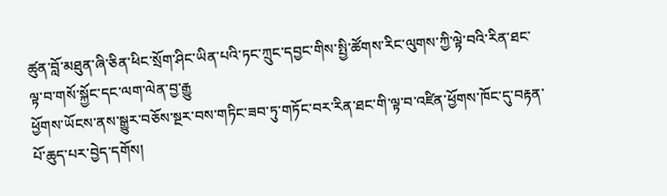ཚུན་བློ་མཐུན་ཞི་ཅིན་ཕིང་སྲོག་ཤིང་ཡིན་པའི་ཏང་ཀྲུང་དབྱང་གིས་སྤྱི་ཚོགས་རིང་ལུགས་ཀྱི་ལྟེ་བའི་རིན་ཐང་ལྟ་བ་གསོ་སྐྱོང་དང་ལག་ལེན་བྱ་རྒྱུ
ཕྱོགས་ཡོངས་ནས་སྒྱུར་བཅོས་སྔར་བས་གཏིང་ཟབ་ཏུ་གཏོང་བར་རིན་ཐང་གི་ལྟ་བ་འཛིན་ཕྱོགས་ཁོང་དུ་བརྟན་པོ་ཆུད་པར་བྱེད་དགོས།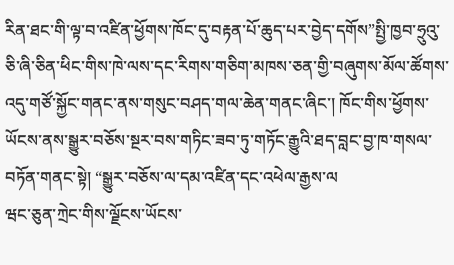རིན་ཐང་གི་ལྟ་བ་འཛིན་ཕྱོགས་ཁོང་དུ་བརྟན་པོ་ཆུད་པར་བྱེད་དགོས”སྤྱི་ཁྱབ་ཧྲུའུ་ཅི་ཞི་ཅིན་ཕིང་གིས་ཁེ་ལས་དང་རིགས་གཅིག་མཁས་ཅན་གྱི་བཞུགས་མོལ་ཚོགས་འདུ་གཙོ་སྐྱོང་གནང་ནས་གསུང་བཤད་གལ་ཆེན་གནང་ཞིང་། ཁོང་གིས་ཕྱོགས་ཡོངས་ནས་སྒྱུར་བཅོས་སྔར་བས་གཏིང་ཟབ་ཏུ་གཏོང་རྒྱུའི་ཐད་བླང་བྱ་ཁ་གསལ་བཏོན་གནང་སྟེ། “སྒྱུར་བཅོས་ལ་དམ་འཛིན་དང་འཕེལ་རྒྱས་ལ
ཝང་ཅུན་ཀྲེང་གིས་ལྗོངས་ཡོངས་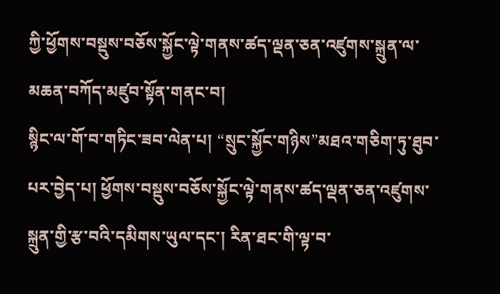ཀྱི་ཕྱོགས་བསྡུས་བཅོས་སྐྱོང་ལྟེ་གནས་ཚད་ལྡན་ཅན་འཛུགས་སྐྲུན་ལ་མཆན་བཀོད་མཛུབ་སྟོན་གནང་བ།
སྙིང་ལ་གོ་བ་གཏིང་ཟབ་ལེན་པ། “སྲུང་སྐྱོང་གཉིས”མཐའ་གཅིག་ཏུ་ཐུབ་པར་བྱེད་པ། ཕྱོགས་བསྡུས་བཅོས་སྐྱོང་ལྟེ་གནས་ཚད་ལྡན་ཅན་འཛུགས་སྐྲུན་གྱི་རྩ་བའི་དམིགས་ཡུལ་དང་། རིན་ཐང་གི་ལྟ་བ་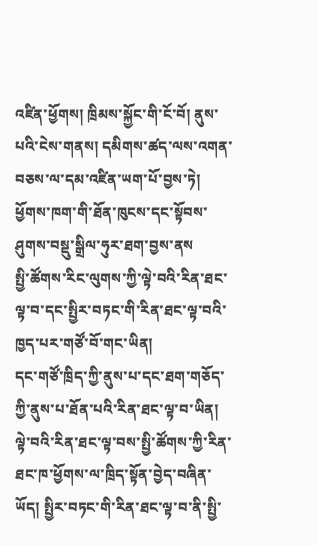འཛིན་ཕྱོགས། ཁྲིམས་སྐྱོང་གི་ངོ་བོ། ནུས་པའི་ངེས་གནས། དམིགས་ཚད་ལས་འགན་བཅས་ལ་དམ་འཛིན་ཡག་པོ་བྱས་ཏེ། ཕྱོགས་ཁག་གི་ཐོན་ཁུངས་དང་སྟོབས་ཤུགས་བསྡུ་སྒྲིལ་ཧུར་ཐག་བྱས་ནས
སྤྱི་ཚོགས་རིང་ལུགས་ཀྱི་ལྟེ་བའི་རིན་ཐང་ལྟ་བ་དང་སྤྱིར་བཏང་གི་རིན་ཐང་ལྟ་བའི་ཁྱད་པར་གཙོ་བོ་གང་ཡིན།
དང་གཙོ་ཁྲིད་ཀྱི་ནུས་པ་དང་ཐག་གཅོད་ཀྱི་ནུས་པ་ཐོན་པའི་རིན་ཐང་ལྟ་བ་ཡིན། ལྟེ་བའི་རིན་ཐང་ལྟ་བས་སྤྱི་ཚོགས་ཀྱི་རིན་ཐང་ཁ་ཕྱོགས་ལ་ཁྲིད་སྟོན་བྱེད་བཞིན་ཡོད། སྤྱིར་བཏང་གི་རིན་ཐང་ལྟ་བ་ནི་སྤྱི་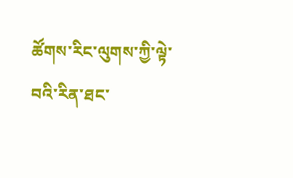ཚོགས་རིང་ལུགས་ཀྱི་ལྟེ་བའི་རིན་ཐང་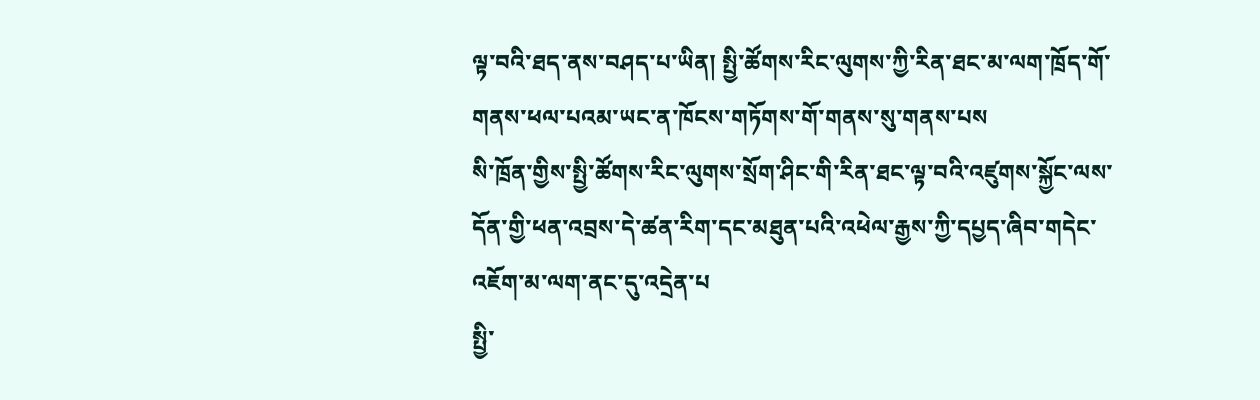ལྟ་བའི་ཐད་ནས་བཤད་པ་ཡིན། སྤྱི་ཚོགས་རིང་ལུགས་ཀྱི་རིན་ཐང་མ་ལག་ཁྲོད་གོ་གནས་ཕལ་པའམ་ཡང་ན་ཁོངས་གཏོགས་གོ་གནས་སུ་གནས་པས
སི་ཁྲོན་གྱིས་སྤྱི་ཚོགས་རིང་ལུགས་སྲོག་ཤིང་གི་རིན་ཐང་ལྟ་བའི་འཛུགས་སྐྱོང་ལས་དོན་གྱི་ཕན་འབྲས་དེ་ཚན་རིག་དང་མཐུན་པའི་འཕེལ་རྒྱས་ཀྱི་དཔྱད་ཞིབ་གདེང་འཇོག་མ་ལག་ནང་དུ་འདྲེན་པ
སྤྱི་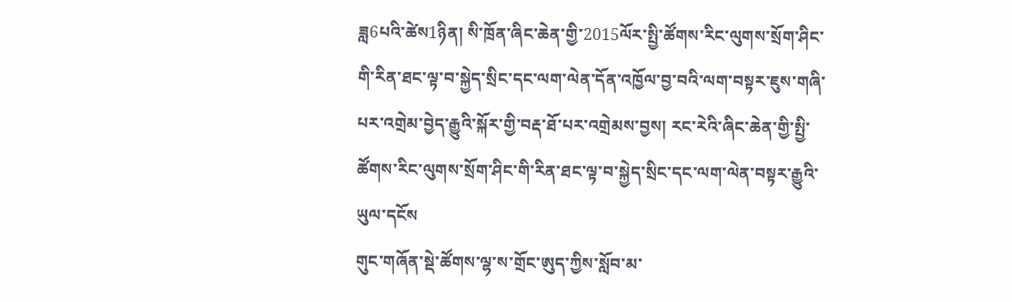ཟླ6པའི་ཚེས1ཉིན། སི་ཁྲོན་ཞིང་ཆེན་གྱི་2015ལོར་སྤྱི་ཚོགས་རིང་ལུགས་སྲོག་ཤིང་གི་རིན་ཐང་ལྟ་བ་སྐྱེད་སྲིང་དང་ལག་ལེན་དོན་འཁྱོལ་བྱ་བའི་ལག་བསྟར་ཇུས་གཞི་པར་འགྲེམ་བྱེད་རྒྱུའི་སྐོར་གྱི་བརྡ་ཐོ་པར་འགྲེམས་བྱས། རང་རེའི་ཞིང་ཆེན་གྱི་སྤྱི་ཚོགས་རིང་ལུགས་སྲོག་ཤིང་གི་རིན་ཐང་ལྟ་བ་སྐྱེད་སྲིང་དང་ལག་ལེན་བསྟར་རྒྱུའི་ཡུལ་དངོས
གུང་གཞོན་སྡེ་ཚོགས་ལྷ་ས་གྲོང་ཨུད་ཀྱིས་སློབ་མ་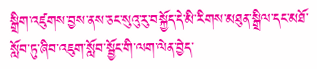སྒྲིག་འཛུགས་བྱས་ནས་ཅང་སུའུ་རུ་བསྐྱོད་དེ་མི་རིགས་མཐུན་སྒྲིལ་དང་མཐོ་སློབ་ཏུ་ཞིབ་འཇུག་སློབ་སྦྱོང་གི་ལག་ལེན་བྱེད་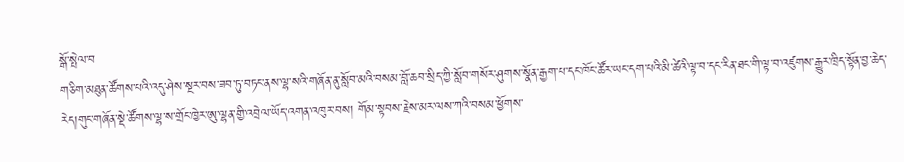སྒོ་སྤེལ་བ
གཅིག་མཐུན་ཚོགས་པའི་འདུ་ཤེས་སྔར་བས་ཟབ་ཏུ་བཏང་ནས་ལྷ་སའི་གཞོན་ནུ་སློབ་མའི་བསམ་བློ་ཆབ་སྲིད་ཀྱི་སློབ་གསོར་ཤུགས་སྣོན་རྒྱག་པ་དང་ཁོང་ཚོར་ཡང་དག་པའི་མི་ཚེའི་ལྟ་བ་དང་རིན་ཐང་གི་ལྟ་བ་འཛུགས་རྒྱུར་ཁྲིད་སྟོན་བྱ་ཆེད་རེད།གུང་གཞོན་སྡེ་ཚོགས་ལྷ་ས་གྲོང་ཁྱེར་ཨུ་ལྷན་གྱི་འབྲེལ་ཡོད་འགན་འཁུར་བས། གོམ་སྟབས་རྗེས་མར་ལས་ཀའི་བསམ་ཕྱོགས་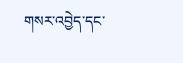གསར་འབྱེད་དང་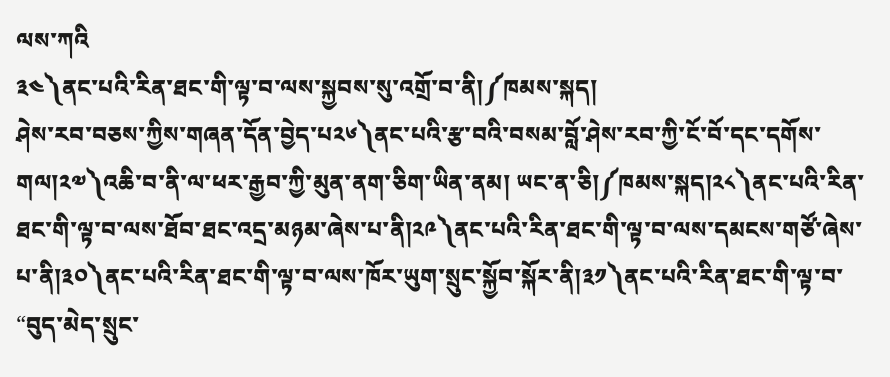ལས་ཀའི
༣༤༽ནང་པའི་རིན་ཐང་གི་ལྟ་བ་ལས་སྐྱབས་སུ་འགྲོ་བ་ནི།༼ཁམས་སྐད།
ཤེས་རབ་བཅས་ཀྱིས་གཞན་དོན་བྱེད་པ༢༦༽ནང་པའི་རྩ་བའི་བསམ་བློ་ཤེས་རབ་ཀྱི་ངོ་བོ་དང་དགོས་གལ།༢༧༽འཆི་བ་ནི་ལ་ཕར་རྒྱབ་ཀྱི་མུན་ནག་ཅིག་ཡིན་ནམ། ཡང་ན་ཅི།༼ཁམས་སྐད།༢༨༽ནང་པའི་རིན་ཐང་གི་ལྟ་བ་ལས་ཐོབ་ཐང་འདྲ་མཉམ་ཞེས་པ་ནི།༢༩༽ནང་པའི་རིན་ཐང་གི་ལྟ་བ་ལས་དམངས་གཙོ་ཞེས་པ་ནི།༣༠༽ནང་པའི་རིན་ཐང་གི་ལྟ་བ་ལས་ཁོར་ཡུག་སྲུང་སྐྱོབ་སྐོར་ནི།༣༡༽ནང་པའི་རིན་ཐང་གི་ལྟ་བ་
“བུད་མེད་སྲུང་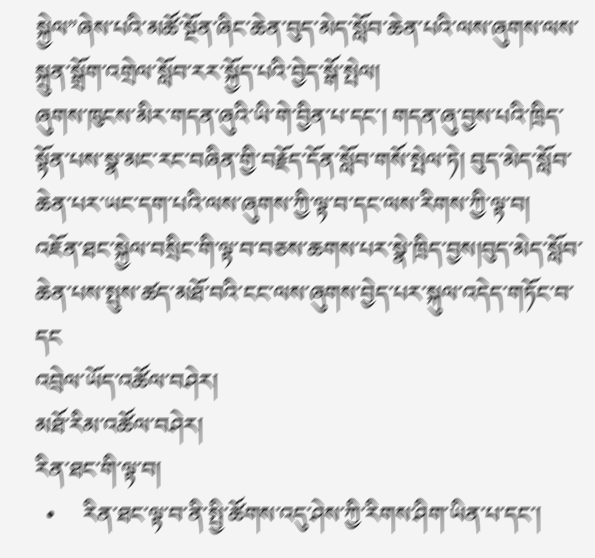སྐྱེལ”ཞེས་པའི་མཚོ་སྔོན་ཞིང་ཆེན་བུད་མེད་སློབ་ཆེན་པའི་ལས་ཞུགས་ལས་སྐྲུན་སྒྲོག་འགྲེལ་སློབ་རར་སྐྱོད་པའི་བྱེད་སྒོ་སྤེལ།
ཞུགས་ཁུངས་མིར་གདན་ཞུའི་ཡི་གེ་བྱིན་པ་དང་། གདན་ཞུ་བྱས་པའི་ཁྲིད་སྟོན་པས་སྣ་མང་རང་བཞིན་གྱི་བརྗོད་དོན་སློབ་གསོ་སྤེལ་ཏེ། བུད་མེད་སློབ་ཆེན་པར་ཡང་དག་པའི་ལས་ཞུགས་ཀྱི་ལྟ་བ་དང་ལས་རིགས་ཀྱི་ལྟ་བ། འཇོན་ཐང་སྐྱེལ་བསྲིང་གི་ལྟ་བ་བཅས་ཆགས་པར་སྣེ་ཁྲིད་བྱས།བུད་མེད་སློབ་ཆེན་པས་སྤུས་ཚད་མཐོ་བའི་ངང་ལས་ཞུགས་བྱེད་པར་སྐུལ་འདེད་གཏོང་བ་དང
འབྲེལ་ཡོད་འཚོལ་བཤེར།
མཐོ་རིམ་འཚོལ་བཤེར།
རིན་ཐང་གི་ལྟ་བ།
  •     རིན་ཐང་ལྟ་བ་ནི་སྤྱི་ཚོགས་འདུ་ཤེས་ཀྱི་རིགས་ཤིག་ཡིན་པ་དང་།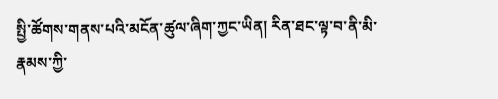སྤྱི་ཚོགས་གནས་པའི་མངོན་ཚུལ་ཞིག་ཀྱང་ཡིན། རིན་ཐང་ལྟ་བ་ནི་མི་རྣམས་ཀྱི་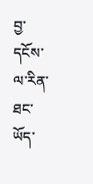བྱ་དངོས་ལ་རིན་ཐང་ཡོད་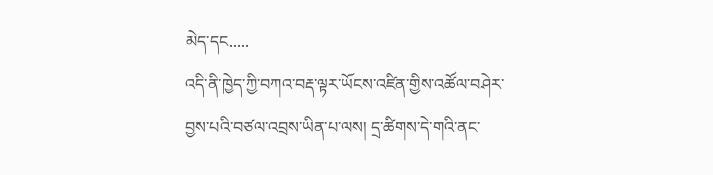མེད་དང.....
འདི་ནི་ཁྱེད་ཀྱི་བཀའ་བརྡ་ལྟར་ཡོངས་འཛིན་གྱིས་འཚོལ་བཤེར་བྱས་པའི་བཙལ་འབྲས་ཡིན་པ་ལས། དྲ་ཚིགས་དེ་གའི་ནང་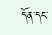དོན་དང་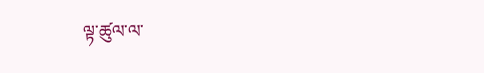ལྟ་ཚུལ་ལ་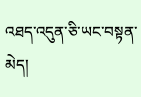འཐད་འདུན་ཅི་ཡང་བསྟན་མེད།